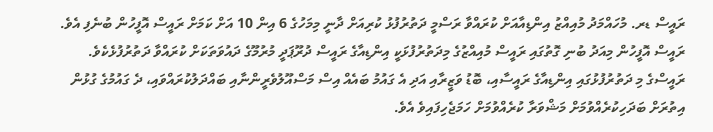ރައީސް ޑރ. މުހައްމަދު މުއިއްޒު އިންޑިއާއަށް ކުރައްވާ ރަސްމީ ދަތުރުފުޅު ކުރިއަށް ދާނީ މިމަހުގެ 6 އިން 10 އަށް ކަމަށް ރައީސް އޮފީހުން ބުނެފި އެވެ.
ރައީސް އޮފީހުން މިއަދު ބުނި ގޮތުގައި ރައީސް މުއިއްޒުގެ މިދަތުރުފުޅަކީ އިންޑިއާގެ ރައީސް ދުރޫޕަދީ މުރުމޫގެ ދައުވަތަކަށް ކުރައްވާ ދަތުރުފުޅެކެވެ.
ރައީސްގެ މި ދަތުރުފުޅުގައި އިންޑިއާގެ ރައީސާއި، ބޮޑު ވަޒީރާއި އަދި އެ ގައުމު ބައެއް އިސް މަސްއޫލުވެރީންނާއި ބައްދަލުކުރައްވައި، ދެ ގައުމުގެ ގުޅުން އިތުރަށް ބަދަހިކުރެއްވުމަށް މަޝްވަރާ ކުރެއްވުމަށް ހަމަޖެހިފައިވެ އެވެ.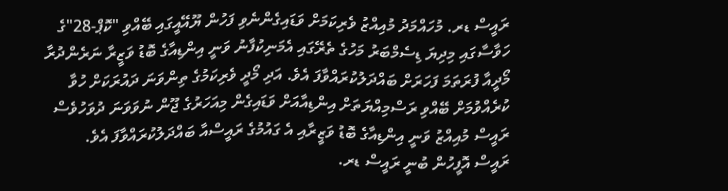ރައީސް ޑރ. މުހައްމަދު މުއިއްޒު ވެރިކަމަށް ވަޑައިގެންނެވި ފަހުން ޔޫއޭއީގައި ބޭއްވި "ކޮޕް-28"ގެ ހަވާސާގައި މިދިޔަ ޑިސެމްބަރު މަހުގެ ތެރޭގައި އެމަނިކުފާނު ވަނީ އިންޑިއާގެ ބޮޑު ވަޒީރާ ނަރެންދުރާ މޯދީއާ ފުރަތަމަ ފަހަރަށް ބައްދަލުކުރައްވާފަ އެވެ. އަދި މޯދީ ވެރިކަމުގެ ތިންވަނަ ދައުރަކަށް ހުވާ ކުރެއްވުމަށް ބޭއްވި ރަސްމިއްޔަތަށް އިންޑިއާއަށް ވަޑައިގެން މިއަހަރުގެ ޖޫން ނުވަވަނަ ދުވަހުވެސް ރައީސް މުއިއްޒު ވަނީ އިންޑިއާގެ ބޮޑު ވަޒީރާއި އެ ގައުމުގެ ރައީސްއާ ބައްދަލުކުރައްވާފަ އެވެ.
ރައީސް އޮފީހުން ބުނީ ރައީސް ޑރ.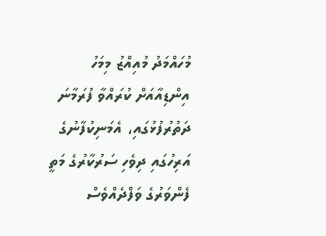މުހައްމަދު މުއިއްޒު މިމަހު އިންޑިއާއަށް ކުރައްވާ ފުރަމާނަ ދަތުރުފުޅުގައި، އެމަނިކުފާނުގެ އަރިހުގައި ދިވެހި ސަރުކާރުގެ މަތީ ފެންވަރުގެ ވަފްދެއްވެސް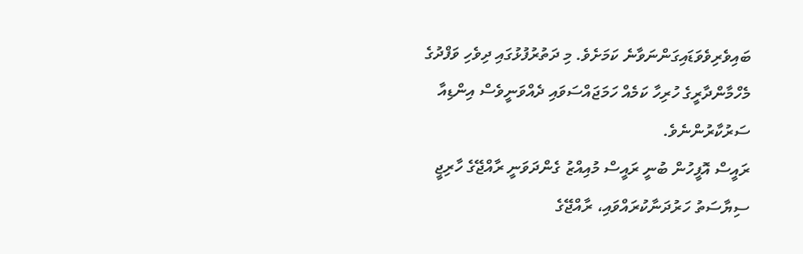ބައިވެރިވެވަޑައިގަންނަވާނެ ކަމަށެވެ. މި ދަތުރުފުޅުގައި ދިވެހި ވަފްދުގެ މެހްމާންދާރީގެ ހުރިހާ ކަމެއް ހަމަޖައްސަވައި ދެއްވަނީވެސް އިންޑިއާ ސަރުކާރުންނެވެ.
ރައީސް އޮފީހުން ބުނީ ރައީސް މުއިއްޒު ގެންދަވަނީ ރާއްޖޭގެ ހާރިޖީ ސިޔާސަތު ހަރުދަނާކުރައްވައި، ރާއްޖޭގެ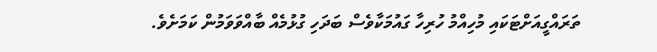ތަރައްގީއަށްޓަކައި މުހިއްމު ހުރިހާ ގައުމަކާވެސް ބަދަހި ގުޅުމެއް ބާއްވަވަމުން ކަމަށެވެ.